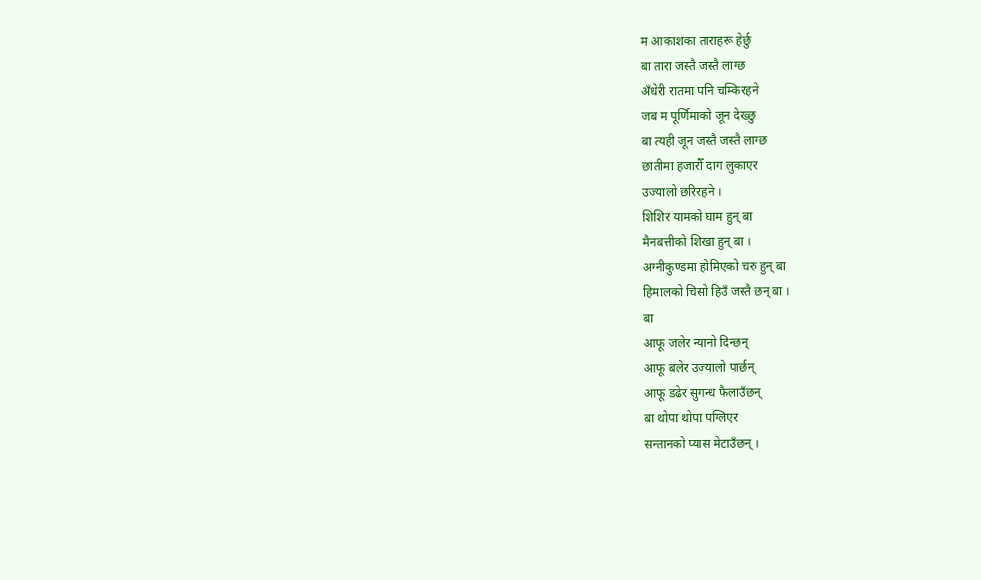म आकाशका ताराहरू हेर्छु
बा तारा जस्तै जस्तै लाग्छ
अँधेरी रातमा पनि चम्किरहने
जब म पूर्णिमाको जून देख्छु
बा त्यही जून जस्तै जस्तै लाग्छ
छातीमा हजारौँ दाग लुकाएर
उज्यालो छरिरहने ।
शिशिर यामको घाम हुन् बा
मैनबत्तीको शिखा हुन् बा ।
अग्नीकुण्डमा होमिएको चरु हुन् बा
हिमालको चिसो हिउँ जस्तै छन् बा ।
बा
आफू जलेर न्यानो दिन्छन्
आफू बलेर उज्यालो पार्छन्
आफू डढेर सुगन्ध फैलाउँछन्
बा थोपा थोपा पग्लिएर
सन्तानको प्यास मेटाउँछन् ।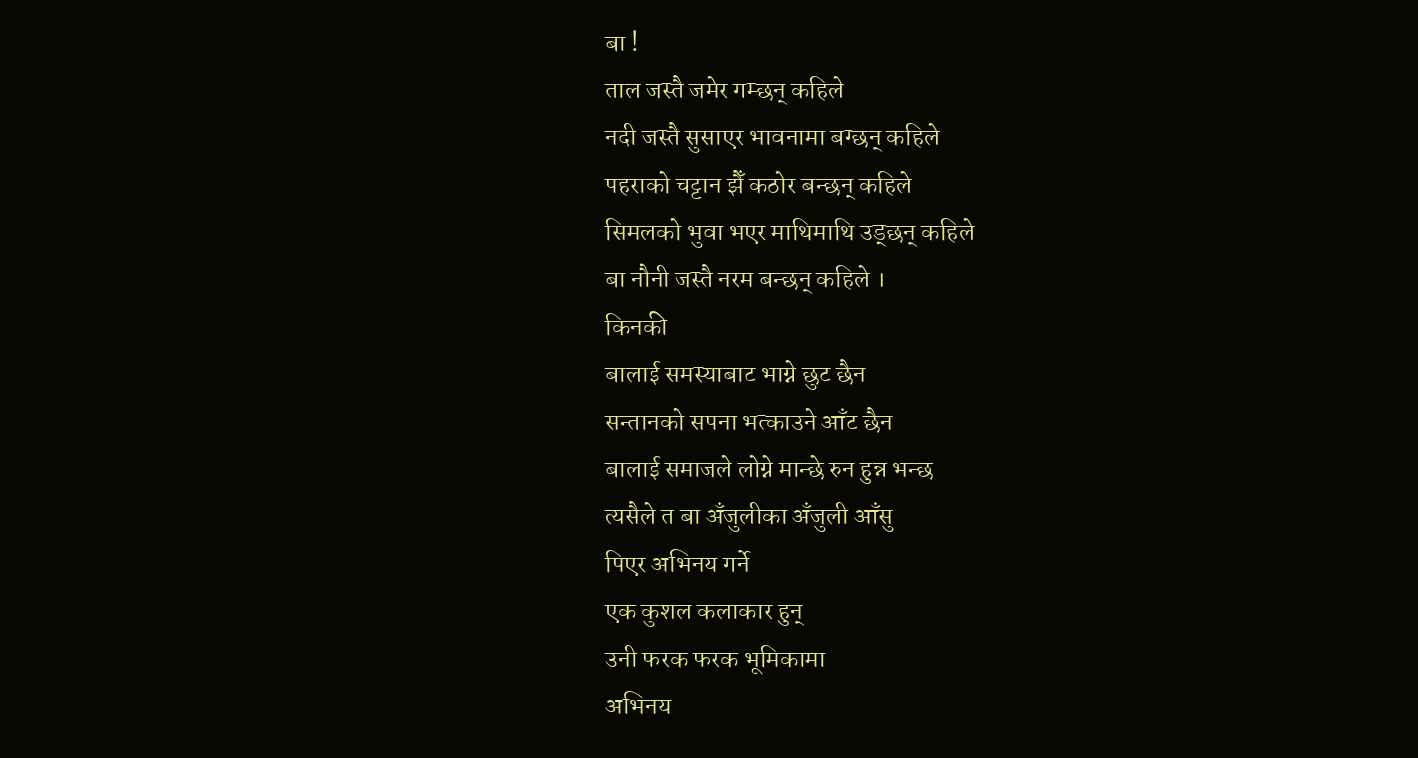बा !
ताल जस्तै जमेर गम्छन् कहिले
नदी जस्तै सुसाएर भावनामा बग्छन् कहिले
पहराको चट्टान झैँ कठोर बन्छन् कहिले
सिमलको भुवा भएर माथिमाथि उड्छन् कहिले
बा नौनी जस्तै नरम बन्छन् कहिले ।
किनकी
बालाई समस्याबाट भाग्ने छुट छैन
सन्तानको सपना भत्काउने आँट छैन
बालाई समाजले लोग्ने मान्छे रुन हुन्न भन्छ
त्यसैले त बा अँजुलीका अँजुली आँसु
पिएर अभिनय गर्ने
एक कुशल कलाकार हुन्
उनी फरक फरक भूमिकामा
अभिनय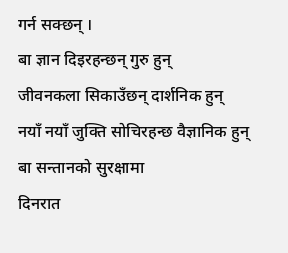गर्न सक्छन् ।
बा ज्ञान दिइरहन्छन् गुरु हुन्
जीवनकला सिकाउँछन् दार्शनिक हुन्
नयाँ नयाँ जुक्ति सोचिरहन्छ वैज्ञानिक हुन्
बा सन्तानको सुरक्षामा
दिनरात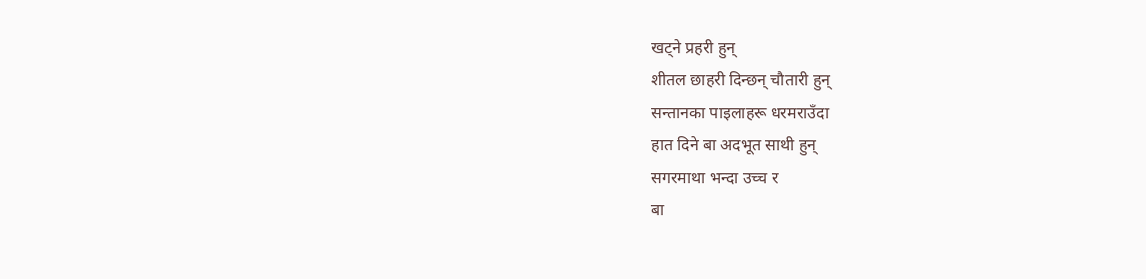खट्ने प्रहरी हुन्
शीतल छाहरी दिन्छन् चौतारी हुन्
सन्तानका पाइलाहरू धरमराउँदा
हात दिने बा अदभूत साथी हुन्
सगरमाथा भन्दा उच्च र
बा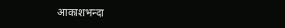आकाशभन्दा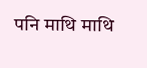पनि माथि माथि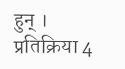हुन् ।
प्रतिक्रिया 4